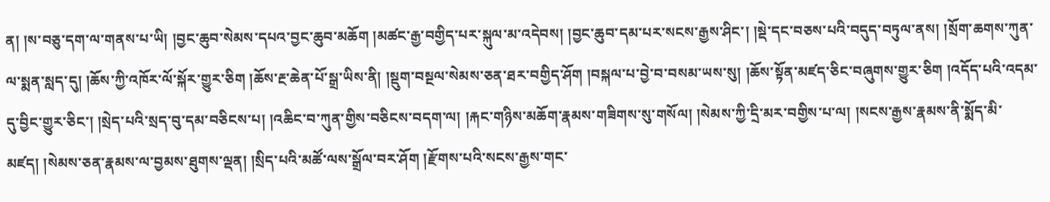ན། །ས་བཅུ་དག་ལ་གནས་པ་ཡི། །བྱང་ཆུབ་སེམས་དཔའ་བྱང་ཆུབ་མཆོག །མཚང་རྒྱ་བགྱིད་པར་སྐུལ་མ་འདེབས། །བྱང་ཆུབ་དམ་པར་སངས་རྒྱས་ཤིང་། །སྡེ་དང་བཅས་པའི་བདུད་བཏུལ་ནས། །སྲོག་ཆགས་ཀུན་ལ་སྨན་སླད་དུ། །ཆོས་ཀྱི་འཁོར་ལོ་སྐོར་གྱུར་ཅིག །ཆོས་རྔ་ཆེན་པོ་སྒྲ་ཡིས་ནི། །སྡུག་བསྔལ་སེམས་ཅན་ཐར་བགྱིད་ཤོག །བསྐལ་པ་བྱེ་བ་བསམ་ཡས་སུ། །ཆོས་སྟོན་མཛད་ཅིང་བཞུགས་གྱུར་ཅིག །འདོད་པའི་འདམ་དུ་བྱིང་གྱུར་ཅིང་། །སྲེད་པའི་སྲད་བུ་དམ་བཅིངས་པ། །འཆིང་བ་ཀུན་གྱིས་བཅིངས་བདག་ལ། །རྐང་གཉིས་མཆོག་རྣམས་གཟིགས་སུ་གསོལ། །སེམས་ཀྱི་དྲི་མར་བགྱིས་པ་ལ། །སངས་རྒྱས་རྣམས་ནི་སྨོད་མི་མཛད། །སེམས་ཅན་རྣམས་ལ་བྱམས་ཐུགས་ལྡན། །སྲིད་པའི་མཚོ་ལས་སྒྲོལ་བར་ཤོག །རྫོགས་པའི་སངས་རྒྱས་གང་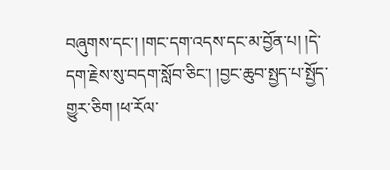བཞུགས་དང་། །གང་དག་འདས་དང་མ་བྱོན་པ། །དེ་དག་རྗེས་སུ་བདག་སློབ་ཅིང་། །བྱང་ཆུབ་སྤྱད་པ་སྤྱོད་གྱུར་ཅིག །ཕ་རོལ་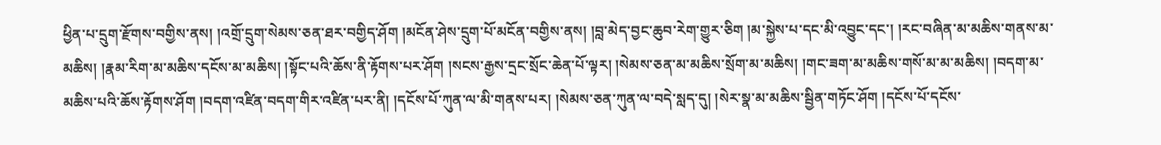ཕྱིན་པ་དྲུག་རྫོགས་བགྱིས་ནས། །འགྲོ་དྲུག་སེམས་ཅན་ཐར་བགྱིད་ཤོག །མངོན་ཤེས་དྲུག་པོ་མངོན་བགྱིས་ནས། །བླ་མེད་བྱང་ཆུབ་རེག་གྱུར་ཅིག །མ་སྐྱེས་པ་དང་མི་འབྱུང་དང་། །རང་བཞིན་མ་མཆིས་གནས་མ་མཆིས། །རྣམ་རིག་མ་མཆིས་དངོས་མ་མཆིས། །སྟོང་པའི་ཆོས་ནི་རྟོགས་པར་ཤོག །སངས་རྒྱས་དྲང་སྲོང་ཆེན་པོ་ལྟར། །སེམས་ཅན་མ་མཆིས་སྲོག་མ་མཆིས། །གང་ཟག་མ་མཆིས་གསོ་མ་མ་མཆིས། །བདག་མ་མཆིས་པའི་ཆོས་རྟོགས་ཤོག །བདག་འཛིན་བདག་གིར་འཛིན་པར་ནི། །དངོས་པོ་ཀུན་ལ་མི་གནས་པར། །སེམས་ཅན་ཀུན་ལ་བདེ་སླད་དུ། །སེར་སྣ་མ་མཆིས་སྦྱིན་གཏོང་ཤོག །དངོས་པོ་དངོས་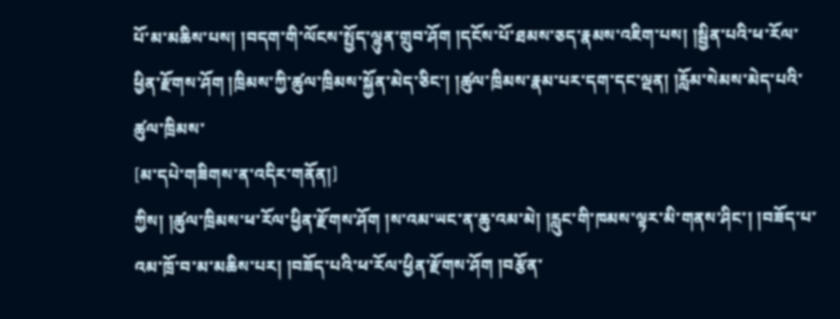པོ་མ་མཆིས་པས། །བདག་གི་ལོངས་སྤྱོད་ལྷུན་གྲུབ་ཤོག །དངོས་པོ་ཐམས་ཅད་རྣམས་འཇིག་པས། །སྦྱིན་པའི་ཕ་རོལ་ཕྱིན་རྫོགས་ཤོག །ཁྲིམས་ཀྱི་ཚུལ་ཁྲིམས་སྐྱོན་མེད་ཅིང་། །ཚུལ་ཁྲིམས་རྣམ་པར་དག་དང་ལྡན། །རློམ་སེམས་མེད་པའི་ཚུལ་ཁྲིམས་
[མ་དཔེ་གཟིགས་ན་འདིར་གནོན།]
ཀྱིས། །ཚུལ་ཁྲིམས་ཕ་རོལ་ཕྱིན་རྫོགས་ཤོག །ས་འམ་ཡང་ན་ཆུ་འམ་མེ། །རླུང་གི་ཁམས་ལྟར་མི་གནས་ཤིང་། །བཟོད་པ་འམ་ཁྲོ་བ་མ་མཆིས་པར། །བཟོད་པའི་ཕ་རོལ་ཕྱིན་རྫོགས་ཤོག །བརྩོན་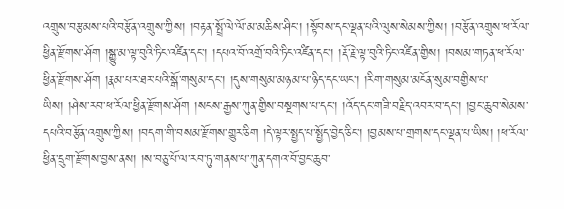འགྲུས་བརྩམས་པའི་བརྩོན་འགྲུས་ཀྱིས། །བརྟན་སྤྲོ་ལེ་ལོ་མ་མཆིས་ཤིང་། །སྟོབས་དང་ལྡན་པའི་ལུས་སེམས་ཀྱིས། །བརྩོན་འགྲུས་ཕ་རོལ་ཕྱིན་རྫོགས་ཤོག །སྒྱུ་མ་ལྟ་བུའི་ཏིང་འཛིན་དང་། །དཔའ་བོ་འགྲོ་བའི་ཏིང་འཛིན་དང་། །རྡོ་རྗེ་ལྟ་བུའི་ཏིང་འཛིན་གྱིས། །བསམ་གཏན་ཕ་རོལ་ཕྱིན་རྫོགས་ཤོག །རྣམ་པར་ཐར་པའི་སྒོ་གསུམ་དང་། །དུས་གསུམ་མཉམ་པ་ཉིད་དང་ཡང་། །རིག་གསུམ་མངོན་སུམ་བགྱིས་པ་ཡིས། །ཤེས་རབ་ཕ་རོལ་ཕྱིན་རྫོགས་ཤོག །སངས་རྒྱས་ཀུན་གྱིས་བསྔགས་པ་དང་། །འོད་དང་གཟི་བརྗིད་འབར་བ་དང་། །བྱང་ཆུབ་སེམས་དཔའི་བརྩོན་འགྲུས་ཀྱིས། །བདག་གི་བསམ་རྫོགས་གྱུར་ཅིག །དེ་ལྟར་སྤྱད་པ་སྤྱོད་བྱེད་ཅིང་། །བྱམས་པ་གྲགས་དང་ལྡན་པ་ཡིས། །ཕ་རོལ་ཕྱིན་དྲུག་རྫོགས་བྱས་ནས། །ས་བཅུ་པོ་ལ་རབ་ཏུ་གནས་པ་ཀུན་དགའ་བོ་བྱང་ཆུབ་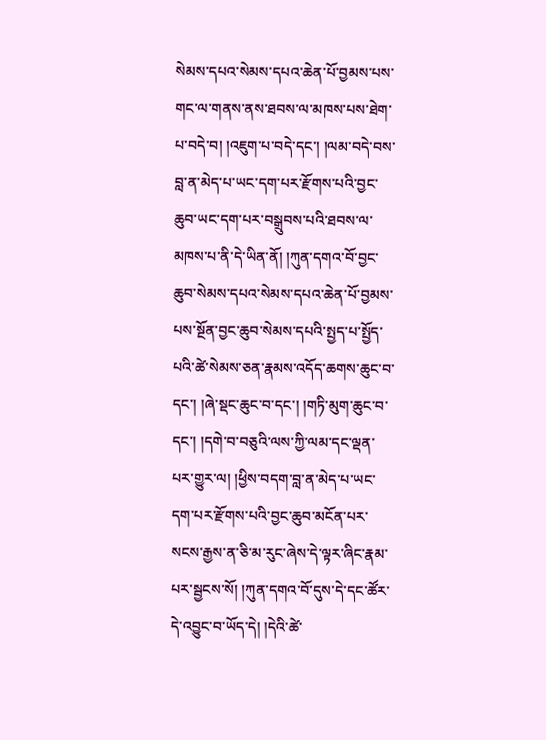སེམས་དཔའ་སེམས་དཔའ་ཆེན་པོ་བྱམས་པས་གང་ལ་གནས་ནས་ཐབས་ལ་མཁས་པས་ཐེག་པ་བདེ་བ། །འཇུག་པ་བདེ་དང་། །ལམ་བདེ་བས་བླ་ན་མེད་པ་ཡང་དག་པར་རྫོགས་པའི་བྱང་ཆུབ་ཡང་དག་པར་བསྒྲུབས་པའི་ཐབས་ལ་མཁས་པ་ནི་དེ་ཡིན་ནོ། །ཀུན་དགའ་བོ་བྱང་ཆུབ་སེམས་དཔའ་སེམས་དཔའ་ཆེན་པོ་བྱམས་པས་སྔོན་བྱང་ཆུབ་སེམས་དཔའི་སྤྱད་པ་སྤྱོད་པའི་ཚེ་སེམས་ཅན་རྣམས་འདོད་ཆགས་ཆུང་བ་དང་། །ཞེ་སྡང་ཆུང་བ་དང་། །གཏི་མུག་ཆུང་བ་དང་། །དགེ་བ་བཅུའི་ལས་ཀྱི་ལམ་དང་ལྡན་པར་གྱུར་ལ། །ཕྱིས་བདག་བླ་ན་མེད་པ་ཡང་དག་པར་རྫོགས་པའི་བྱང་ཆུབ་མངོན་པར་སངས་རྒྱས་ན་ཅི་མ་རུང་ཞེས་དེ་ལྟར་ཞིང་རྣམ་པར་སྦྱངས་སོ། །ཀུན་དགའ་བོ་དུས་དེ་དང་ཚོར་དེ་འབྱུང་བ་ཡོད་དེ། །དེའི་ཚེ་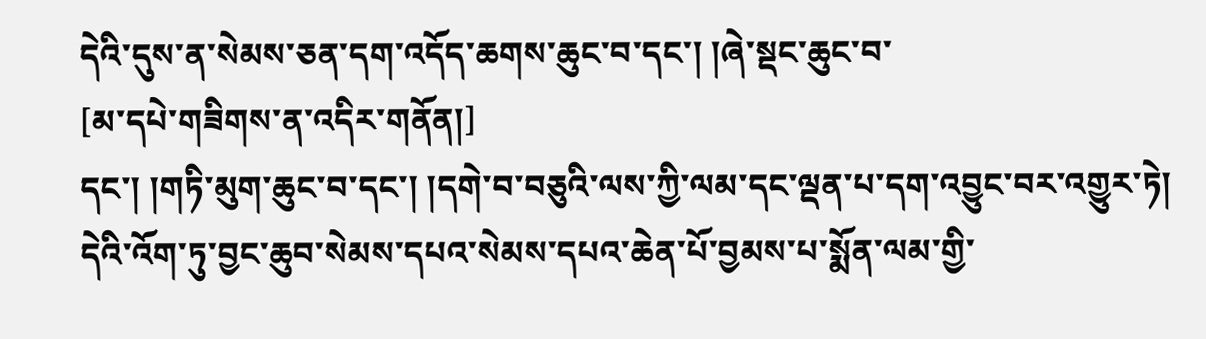དེའི་དུས་ན་སེམས་ཅན་དག་འདོད་ཆགས་ཆུང་བ་དང་། །ཞེ་སྡང་ཆུང་བ་
[མ་དཔེ་གཟིགས་ན་འདིར་གནོན།]
དང་། །གཏི་མུག་ཆུང་བ་དང་། །དགེ་བ་བཅུའི་ལས་ཀྱི་ལམ་དང་ལྡན་པ་དག་འབྱུང་བར་འགྱུར་ཏེ། དེའི་འོག་ཏུ་བྱང་ཆུབ་སེམས་དཔའ་སེམས་དཔའ་ཆེན་པོ་བྱམས་པ་སྨོན་ལམ་གྱི་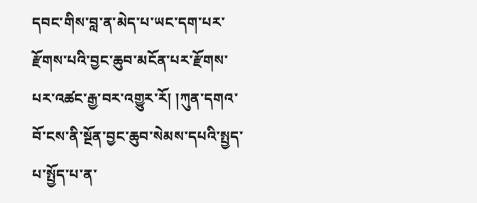དབང་གིས་བླ་ན་མེད་པ་ཡང་དག་པར་རྫོགས་པའི་བྱང་ཆུབ་མངོན་པར་རྫོགས་པར་འཚང་རྒྱ་བར་འགྱུར་རོ། །ཀུན་དགའ་བོ་ངས་ནི་སྔོན་བྱང་ཆུབ་སེམས་དཔའི་སྤྱད་པ་སྤྱོད་པ་ན་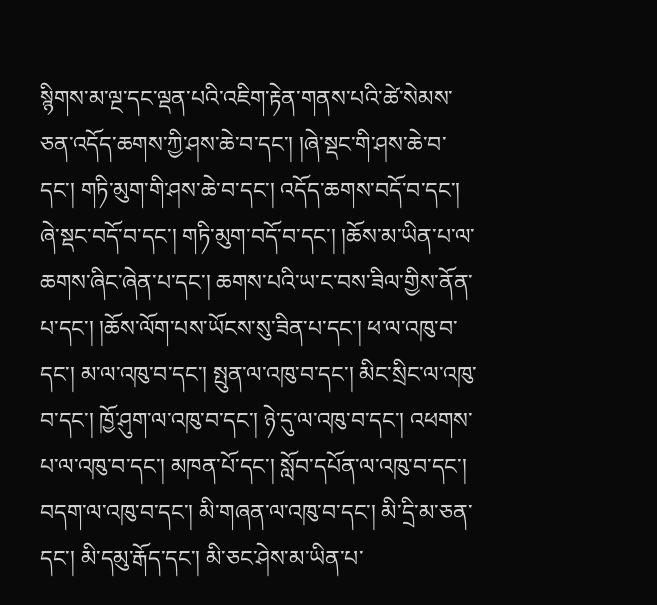སྙིགས་མ་ལྔ་དང་ལྡན་པའི་འཇིག་རྟེན་གནས་པའི་ཚེ་སེམས་ཅན་འདོད་ཆགས་ཀྱི་ཤས་ཆེ་བ་དང་། །ཞེ་སྡང་གི་ཤས་ཆེ་བ་དང་། གཏི་མུག་གི་ཤས་ཆེ་བ་དང་། འདོད་ཆགས་བདོ་བ་དང་། ཞེ་སྡང་བདོ་བ་དང་། གཏི་མུག་བདོ་བ་དང་། །ཆོས་མ་ཡིན་པ་ལ་ཆགས་ཞིང་ཞེན་པ་དང་། ཆགས་པའི་ཡ་ང་བས་ཟིལ་གྱིས་ནོན་པ་དང་། །ཆོས་ལོག་པས་ཡོངས་སུ་ཟིན་པ་དང་། ཕ་ལ་འཁུ་བ་དང་། མ་ལ་འཁུ་བ་དང་། སྤུན་ལ་འཁུ་བ་དང་། མིང་སྲིང་ལ་འཁུ་བ་དང་། ཁྱོ་ཤུག་ལ་འཁུ་བ་དང་། ཉེ་དུ་ལ་འཁུ་བ་དང་། འཕགས་པ་ལ་འཁུ་བ་དང་། མཁན་པོ་དང་། སློབ་དཔོན་ལ་འཁུ་བ་དང་། བདག་ལ་འཁུ་བ་དང་། མི་གཞན་ལ་འཁུ་བ་དང་། མི་དྲི་མ་ཅན་དང་། མི་དམུ་རྒོད་དང་། མི་ཅང་ཤེས་མ་ཡིན་པ་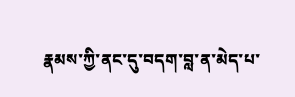རྣམས་ཀྱི་ནང་དུ་བདག་བླ་ན་མེད་པ་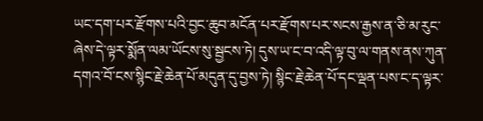ཡང་དག་པར་རྫོགས་པའི་བྱང་ཆུབ་མངོན་པར་རྫོགས་པར་སངས་རྒྱས་ན་ཅི་མ་རུང་ཞེས་དེ་ལྟར་སྨོན་ལམ་ཡོངས་སུ་སྦྱངས་ཏེ། དུས་ཡ་ང་བ་འདི་ལྟ་བུ་ལ་གནས་ནས་ཀུན་དགའ་བོ་ངས་སྙིང་རྗེ་ཆེན་པོ་མདུན་དུ་བྱས་ཏེ། སྙིང་རྗེ་ཆེན་པོ་དང་ལྡན་པས་ང་ད་ལྟར་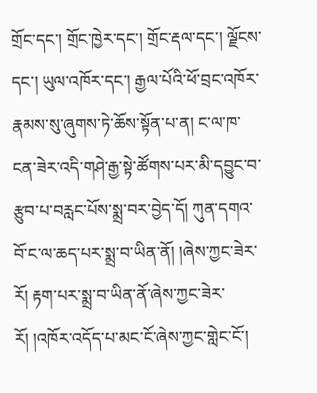གྲོང་དང་། གྲོང་ཁྱེར་དང་། གྲོང་རྡལ་དང་། ལྗོངས་དང་། ཡུལ་འཁོར་དང་། རྒྱལ་པོའི་ཕོ་བྲང་འཁོར་རྣམས་སུ་ཞུགས་ཏེ་ཆོས་སྟོན་པ་ན། ང་ལ་ཁ་ངན་ཟེར་འདི་གཤེ་རྒྱ་སྟེ་ཚོགས་པར་མི་དབྱུང་བ་རྩུབ་པ་བརླང་པོས་སྨྲ་བར་བྱེད་དོ། ཀུན་དགའ་བོ་ང་ལ་ཆད་པར་སྨྲ་བ་ཡིན་ནོ། །ཞེས་ཀྱང་ཟེར་རོ། རྟག་པར་སྨྲ་བ་ཡིན་ནོ་ཞེས་ཀྱང་ཟེར་རོ། །འཁོར་འདོད་པ་མང་ངོ་ཞེས་ཀྱང་གླེང་ངོ་།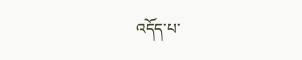འདོད་པ་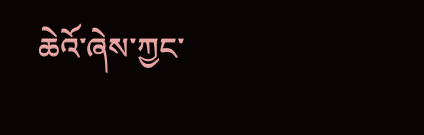ཆེའོ་ཞེས་ཀྱང་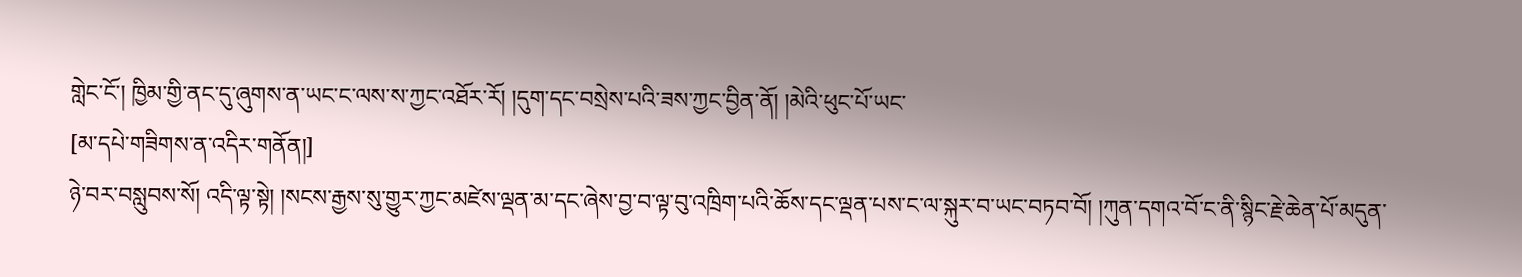གླེང་ངོ་། ཁྱིམ་གྱི་ནང་དུ་ཞུགས་ན་ཡང་ང་ལས་ས་ཀྱང་འཐོར་རོ། །དུག་དང་བསྲེས་པའི་ཟས་ཀྱང་བྱིན་ནོ། །མེའི་ཕུང་པོ་ཡང་
[མ་དཔེ་གཟིགས་ན་འདིར་གནོན།]
ཉེ་བར་བསླུབས་སོ། འདི་ལྟ་སྟེ། །སངས་རྒྱས་སུ་གྱུར་ཀྱང་མཛེས་ལྡན་མ་དང་ཞེས་བྱ་བ་ལྟ་བུ་འཁྲིག་པའི་ཆོས་དང་ལྡན་པས་ང་ལ་སྐུར་བ་ཡང་བཏབ་བོ། །ཀུན་དགའ་བོ་ང་ནི་སྙིང་རྗེ་ཆེན་པོ་མདུན་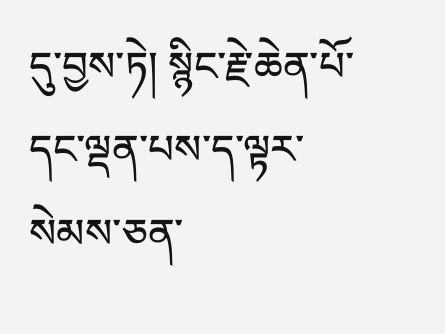དུ་བྱས་ཏེ། སྙིང་རྗེ་ཆེན་པོ་དང་ལྡན་པས་ད་ལྟར་སེམས་ཅན་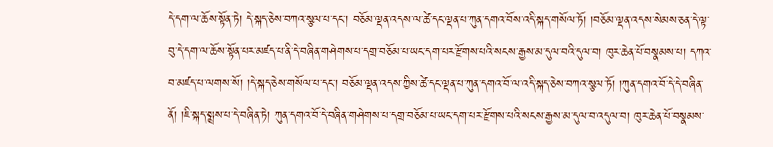དེ་དག་ལ་ཆོས་སྟོན་ཏེ། དེ་སྐད་ཅེས་བཀའ་སྩལ་པ་དང་། བཅོམ་ལྡན་འདས་ལ་ཚེ་དང་ལྡན་པ་ཀུན་དགའ་བོས་འདི་སྐད་གསོལ་ཏོ། །བཅོམ་ལྡན་འདས་སེམས་ཅན་དེ་ལྟ་བུ་དེ་དག་ལ་ཆོས་སྟོན་པར་མཛད་པ་ནི་དེ་བཞིན་གཤེགས་པ་དགྲ་བཅོམ་པ་ཡང་དག་པར་རྫོགས་པའི་སངས་རྒྱས་མ་དུལ་བའི་དུལ་བ། ཁུར་ཆེན་པོ་བསྣམས་པ། དཀའ་བ་མཛད་པ་ལགས་སོ། །དེ་སྐད་ཅེས་གསོལ་པ་དང་། བཅོམ་ལྡན་འདས་ཀྱིས་ཚེ་དང་ལྡན་པ་ཀུན་དགའ་བོ་ལ་འདི་སྐད་ཅེས་བཀའ་སྩལ་ཏོ། །ཀུན་དགའ་བོ་དེ་དེ་བཞིན་ནོ། །ཇི་སྐད་སྨྲས་པ་དེ་བཞིན་ཏེ། ཀུན་དགའ་བོ་དེ་བཞིན་གཤེགས་པ་དགྲ་བཅོམ་པ་ཡང་དག་པར་རྫོགས་པའི་སངས་རྒྱས་མ་དུལ་བ་འདུལ་བ། ཁུར་ཆེན་པོ་བསྣམས་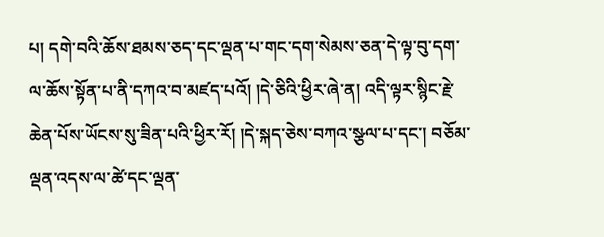པ། དགེ་བའི་ཆོས་ཐམས་ཅད་དང་ལྡན་པ་གང་དག་སེམས་ཅན་དེ་ལྟ་བུ་དག་ལ་ཆོས་སྟོན་པ་ནི་དཀའ་བ་མཛད་པའོ། །དེ་ཅིའི་ཕྱིར་ཞེ་ན། འདི་ལྟར་སྙིང་རྗེ་ཆེན་པོས་ཡོངས་སུ་ཟིན་པའི་ཕྱིར་རོ། །དེ་སྐད་ཅེས་བཀའ་སྩལ་པ་དང་། བཅོམ་ལྡན་འདས་ལ་ཚེ་དང་ལྡན་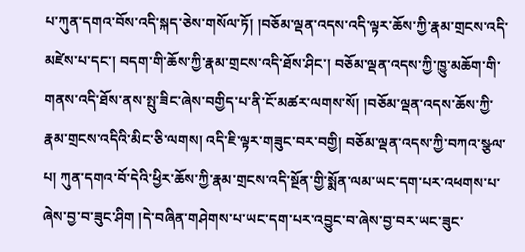པ་ཀུན་དགའ་བོས་འདི་སྐད་ཅེས་གསོལ་ཏོ། །བཅོམ་ལྡན་འདས་འདི་ལྟར་ཆོས་ཀྱི་རྣམ་གྲངས་འདི་མཛེས་པ་དང་། བདག་གི་ཆོས་ཀྱི་རྣམ་གྲངས་འདི་ཐོས་ཤིང་། བཅོམ་ལྡན་འདས་ཀྱི་ཁྱུ་མཆོག་གི་གནས་འདི་ཐོས་ནས་སྤུ་ཟིང་ཞེས་བགྱིད་པ་ནི་ངོ་མཚར་ལགས་སོ། །བཅོམ་ལྡན་འདས་ཆོས་ཀྱི་རྣམ་གྲངས་འདིའི་མིང་ཅི་ལགས། འདི་ཇི་ལྟར་གཟུང་བར་བགྱི། བཅོམ་ལྡན་འདས་ཀྱི་བཀའ་སྩལ་པ། ཀུན་དགའ་བོ་དེའི་ཕྱིར་ཆོས་ཀྱི་རྣམ་གྲངས་འདི་སྔོན་གྱི་སྨོན་ལམ་ཡང་དག་པར་འཕགས་པ་ཞེས་བྱ་བ་ཟུང་ཤིག །དེ་བཞིན་གཤེགས་པ་ཡང་དག་པར་འབྱུང་བ་ཞེས་བྱ་བར་ཡང་ཟུང་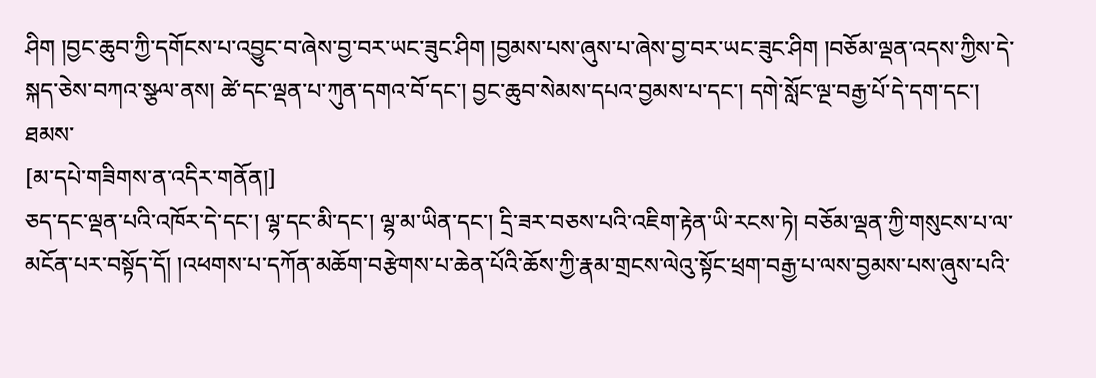ཤིག །བྱང་ཆུབ་ཀྱི་དགོངས་པ་འབྱུང་བ་ཞེས་བྱ་བར་ཡང་ཟུང་ཤིག །བྱམས་པས་ཞུས་པ་ཞེས་བྱ་བར་ཡང་ཟུང་ཤིག །བཅོམ་ལྡན་འདས་ཀྱིས་དེ་སྐད་ཅེས་བཀའ་སྩལ་ནས། ཚེ་དང་ལྡན་པ་ཀུན་དགའ་བོ་དང་། བྱང་ཆུབ་སེམས་དཔའ་བྱམས་པ་དང་། དགེ་སློང་ལྔ་བརྒྱ་པོ་དེ་དག་དང་། ཐམས་
[མ་དཔེ་གཟིགས་ན་འདིར་གནོན།]
ཅད་དང་ལྡན་པའི་འཁོར་དེ་དང་། ལྷ་དང་མི་དང་། ལྷ་མ་ཡིན་དང་། དྲི་ཟར་བཅས་པའི་འཇིག་རྟེན་ཡི་རངས་ཏེ། བཅོམ་ལྡན་ཀྱི་གསུངས་པ་ལ་མངོན་པར་བསྟོད་དོ། །འཕགས་པ་དཀོན་མཆོག་བརྩེགས་པ་ཆེན་པོའི་ཆོས་ཀྱི་རྣམ་གྲངས་ལེའུ་སྟོང་ཕྲག་བརྒྱ་པ་ལས་བྱམས་པས་ཞུས་པའི་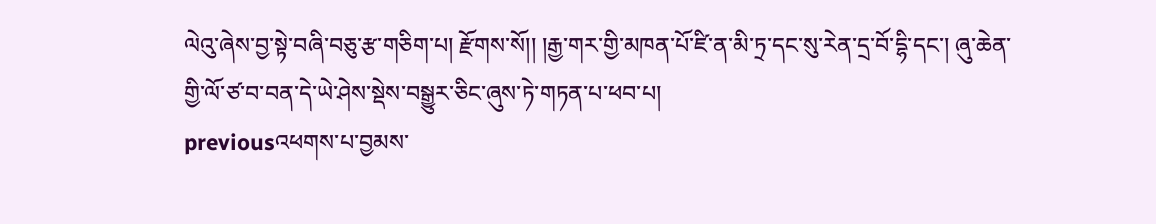ལེའུ་ཞེས་བྱ་སྟེ་བཞི་བཅུ་རྩ་གཅིག་པ། རྫོགས་སོ།། །རྒྱ་གར་གྱི་མཁན་པོ་ཛི་ན་མི་ཏྲ་དང་སུ་རེན་དྲ་བོ་དྷི་དང་། ཞུ་ཆེན་གྱི་ལོ་ཙ་བ་བན་དེ་ཡེ་ཤེས་སྡེས་བསྒྱུར་ཅིང་ཞུས་ཏེ་གཏན་པ་ཕབ་པ།
previousའཕགས་པ་བྱམས་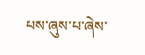པས་ཞུས་པ་ཞེས་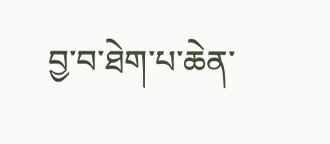བྱ་བ་ཐེག་པ་ཆེན་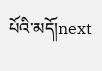པོའི་མདོ།next